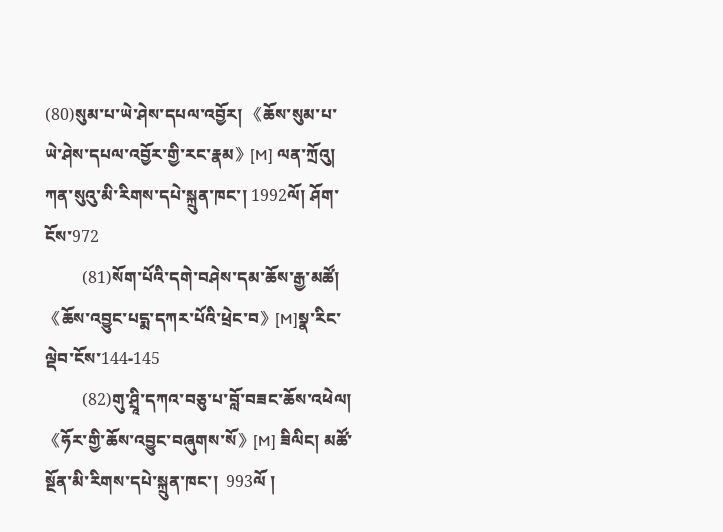(80)སུམ་པ་ཡེ་ཤེས་དཔལ་འབྱོར། 《ཆོས་སུམ་པ་ཡེ་ཤེས་དཔལ་འབྱོར་གྱི་རང་རྣམ》[M] ལན་ཀྲོའུ། ཀན་སུའུ་མི་རིགས་དཔེ་སྐྲུན་ཁང་། 1992ལོ། ཤོག་ངོས་972
         (81)སོག་པོའི་དགེ་བཤེས་དམ་ཆོས་རྒྱ་མཚོ། 《ཆོས་འབྱུང་པདྨ་དཀར་པོའི་ཕྲེང་བ》[M]སྣ་རིང་ལྡེབ་ངོས་144-145
         (82)གུ་ཤྲཱི་དཀའ་བཅུ་པ་བློ་བཟང་ཆོས་འཕེལ།《ཧོར་གྱི་ཆོས་འབྱུང་བཞུགས་སོ》[M] ཟིལིང། མཚོ་སྔོན་མི་རིགས་དཔེ་སྐྲུན་ཁང་།  993ལོ །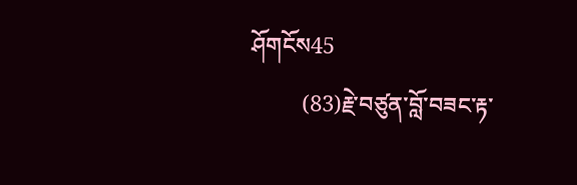ཤོགངོས45
         (83)རྗེ་བཙུན་བློ་བཟང་རྟ་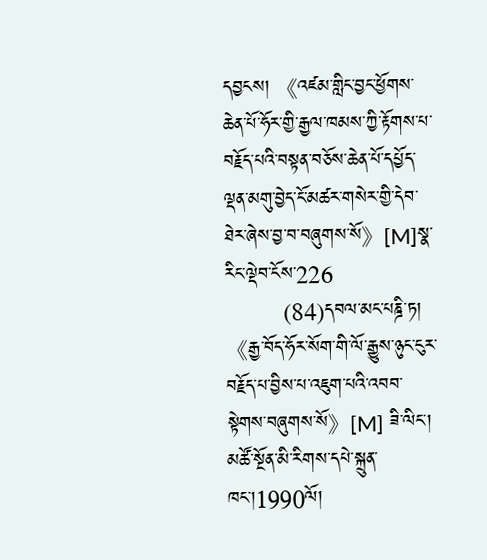དབྱངས། 《འཛམ་གླིང་བྱང་ཕྱོགས་ཆེན་པོ་ཧོར་གྱི་རྒྱལ་ཁམས་ཀྱི་རྟོགས་པ་བརྗོད་པའི་བསྟན་བཅོས་ཆེན་པོ་དཔྱོད་ལྡན་མགུ་བྱེད་ངོ་མཚར་གསེར་གྱི་དེབ་ཐེར་ཞེས་བྱ་བ་བཞུགས་སོ》[M]སྣ་རིང་ལྡེབ་ངོས་226
         (84)དབལ་མང་པཎྜི་ཏ། 《རྒྱ་བོད་ཧོར་སོག་གི་ལོ་རྒྱུས་ཉུང་ངུར་བརྗོད་པ་བྱིས་པ་འཇུག་པའི་འབབ་སྟེགས་བཞུགས་སོ》[M] ཟི་ལིང་།  མཚོ་སྔོན་མི་རིགས་དཔེ་སྐྲུན་ཁང་།1990ལོ།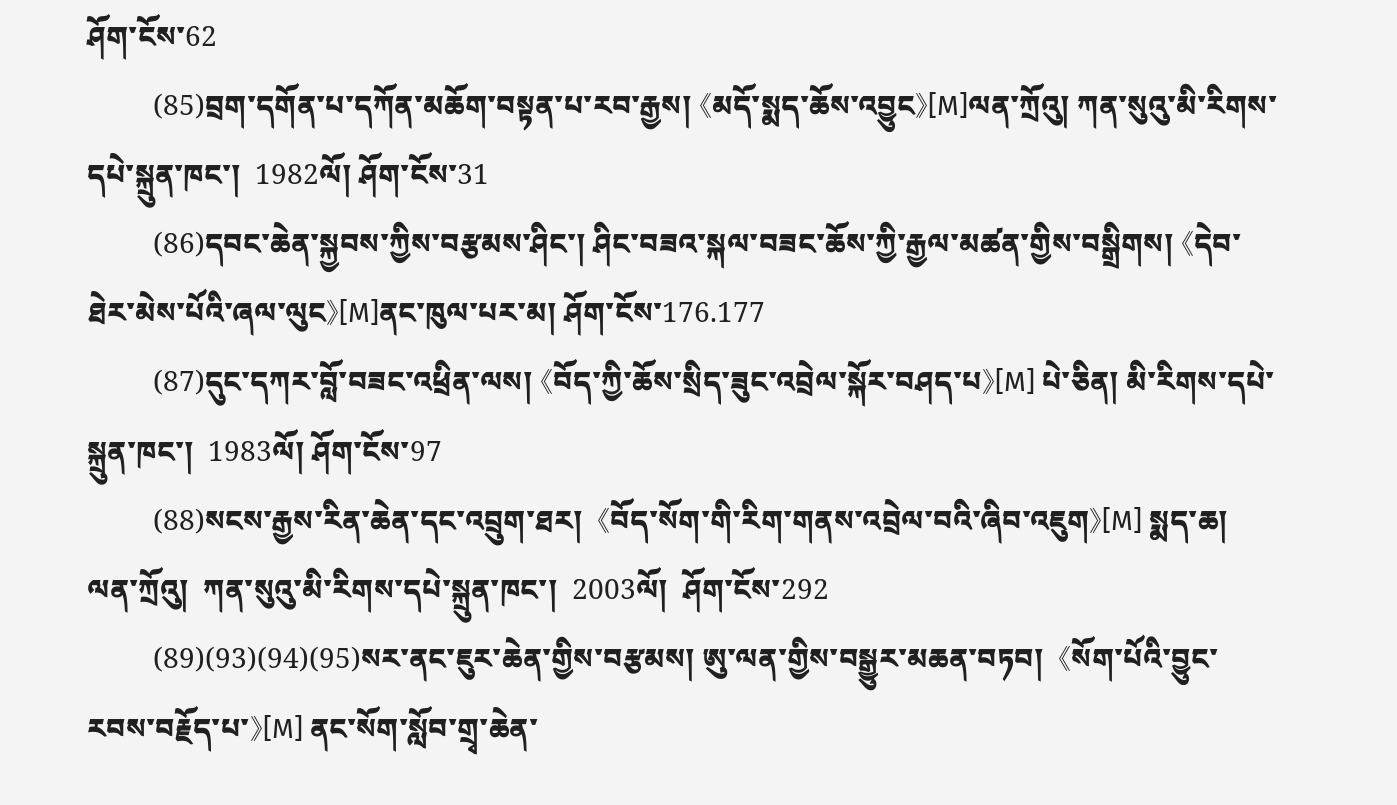ཤོག་ངོས་62
         (85)བྲག་དགོན་པ་དཀོན་མཆོག་བསྟན་པ་རབ་རྒྱས། 《མདོ་སྨད་ཆོས་འབྱུང》[M]ལན་ཀྲོའུ། ཀན་སུའུ་མི་རིགས་དཔེ་སྐྲུན་ཁང་།  1982ལོ། ཤོག་ངོས་31
         (86)དབང་ཆེན་སྐྱབས་ཀྱིས་བརྩམས་ཤིང་། ཤིང་བཟའ་སྐལ་བཟང་ཆོས་ཀྱི་རྒྱལ་མཚན་གྱིས་བསྒྲིགས། 《དེབ་ཐེར་མེས་པོའི་ཞལ་ལུང》[M]ནང་ཁུལ་པར་མ། ཤོག་ངོས་176.177
         (87)དུང་དཀར་བློ་བཟང་འཕྲིན་ལས། 《བོད་ཀྱི་ཆོས་སྲིད་ཟུང་འབྲེལ་སྐོར་བཤད་པ》[M] པེ་ཅིན། མི་རིགས་དཔེ་སྐྲུན་ཁང་།  1983ལོ། ཤོག་ངོས་97
         (88)སངས་རྒྱས་རིན་ཆེན་དང་འབྲུག་ཐར།  《བོད་སོག་གི་རིག་གནས་འབྲེལ་བའི་ཞིབ་འཇུག》[M] སྨད་ཆ།  ལན་ཀྲོའུ།  ཀན་སུའུ་མི་རིགས་དཔེ་སྐྲུན་ཁང་།  2003ལོ།  ཤོག་ངོས་292
         (89)(93)(94)(95)སར་ནང་ཇུར་ཆེན་གྱིས་བརྩམས། ཨུ་ལན་གྱིས་བསྒྱུར་མཆན་བཏབ།  《སོག་པོའི་བྱུང་རབས་བརྗོད་པ་》[M] ནང་སོག་སློབ་གྲྭ་ཆེན་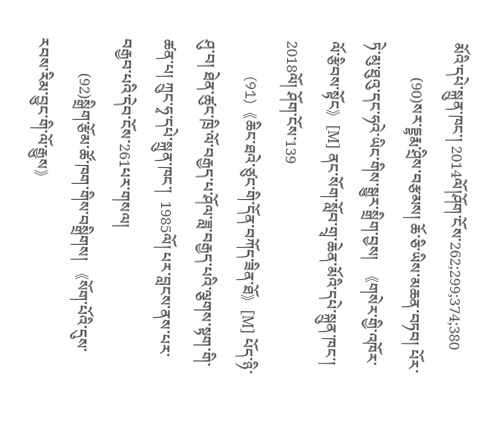མོའི་དཔེ་སྐྲུན་ཁང་། 2014ལོ།ཤོག་ངོས་262;299;374;380
         (90)སར་དྡྷརྨ་ཤྲིས་བརྩམས། ཆོ་ཅི་ཡིས་མཆན་བཏབ། པོར་ཏེ་མུ་ཐུའུ་དང་ཧའེ་ཡིང་གིས་སྒྱུར་སྒྲིག་བྱས།  《གསེར་གྱི་འཁོར་ལོ་རྩིབས་སྟོང》[M] ནང་སོག་སློབ་གྲྭ་ཆེན་མོའི་དཔེ་སྐྲུན་ཁང་།  2018ལོ། ཤོག་ངོས་139
         (91)《ཆིང་ཐའེ་ཙུང་གི་དོན་བཀོད་ཟིན་ཐོ》[M] པོད་ཉི་ཤུ་བ། ཐེན་ཚུང་ཁྲི་ལོ་བརྒྱད་པ་ཤོལ་ཟླ་བརྒྱད་པའི་ལྕགས་སྟག་གི་ཚན་པ། ཀྲུང་ཧྭ་དཔེ་སྐྲུན་ཁང་།  1985ལོ། པར་བླངས་ནས་པར་བརྒྱབ་པའི་དེབ་ངོས་261པར་གསལ།
         (92)སྒྲིག་རྩོམ་ཚོ་ཁག་གིས་བསྒྲིགས། 《སོག་པོའི་དུས་རབས་རིམ་བྱུང་གི་ལོ་རྒྱུས》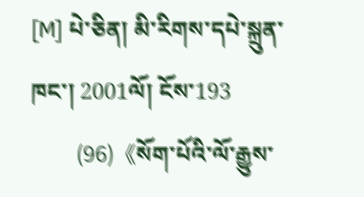[M] པེ་ཅིན། མི་རིགས་དཔེ་སྐྲུན་ཁང་། 2001ལོ། ངོས་193
         (96)《སོག་པོའི་ལོ་རྒྱུས་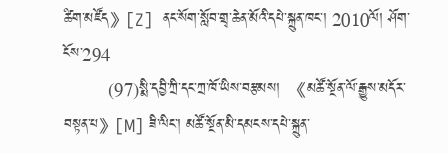ཚིག་མཛོད》[Z]  ནང་སོག་སློབ་གྲྭ་ཆེན་མོའི་དཔེ་སྐྲུན་ཁང་། 2010ལོ། ཤོག་ངོས་294
         (97)སྨི་དབྱི་ཀྲི་དང་ཀྲ་ཁོ་ཡིས་བརྩམས།  《མཚོ་སྔོན་ལོ་རྒྱུས་མདོར་བསྟན་པ》[M] ཟི་ལིང་། མཚོ་སྔོན་མི་དམངས་དཔེ་སྐྲུན་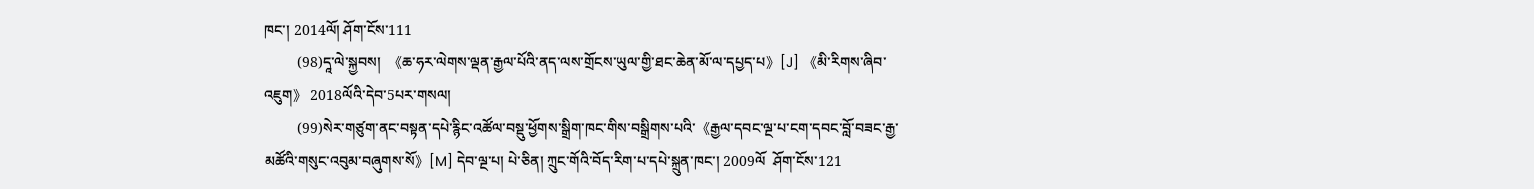ཁང་། 2014ལོ། ཤོག་ངོས་111
         (98)དཱ་ལེ་སྐྱབས།  《ཆ་ཧར་ལེགས་ལྡན་རྒྱལ་པོའི་ནད་ལས་གྲོངས་ཡུལ་གྱི་ཐང་ཆེན་མོ་ལ་དཔྱད་པ》[J] 《མི་རིགས་ཞིབ་འཇུག》 2018ལོའི་དེབ་5པར་གསལ།
         (99)སེར་གཙུག་ནང་བསྟན་དཔེ་རྙིང་འཚོལ་བསྡུ་ཕྱོགས་སྒྲིག་ཁང་གིས་བསྒྲིགས་པའི་《རྒྱལ་དབང་ལྔ་པ་ངག་དབང་བློ་བཟང་རྒྱ་མཚོའི་གསུང་འབུམ་བཞུགས་སོ》[M] དེབ་ལྔ་པ། པེ་ཅིན། ཀྲུང་གོའི་བོད་རིག་པ་དཔེ་སྐྲུན་ཁང་། 2009ལོ  ཤོག་ངོས་121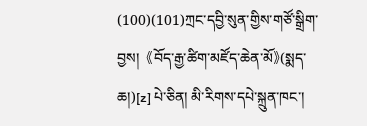(100)(101)ཀྲང་དབྱི་སུན་གྱིས་གཙོ་སྒྲིག་བྱས།  《བོད་རྒྱ་ཚིག་མཛོད་ཆེན་མོ》(སྨད་ཆ།)[z] པེ་ཅིན། མི་རིགས་དཔེ་སྐྲུན་ཁང་།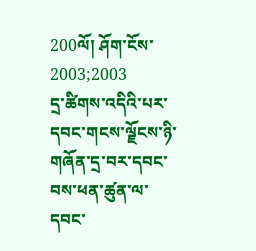200ལོ། ཤོག་ངོས་2003;2003
དྲ་ཚིགས་འདིའི་པར་དབང་གངས་ལྗོངས་ཉི་གཞོན་དྲ་བར་དབང་བས་ཕན་ཚུན་ལ་དབང་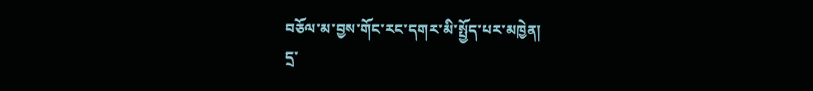བཅོལ་མ་བྱས་གོང་རང་དགར་མི་སྤྱོད་པར་མཁྱེན།
དྲ་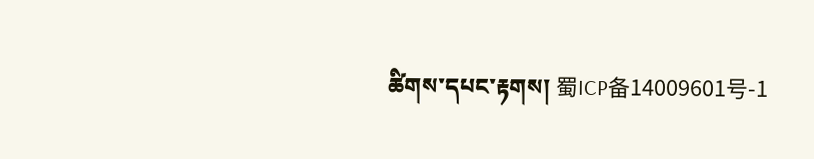ཚིགས་དཔང་རྟགས། 蜀ICP备14009601号-1